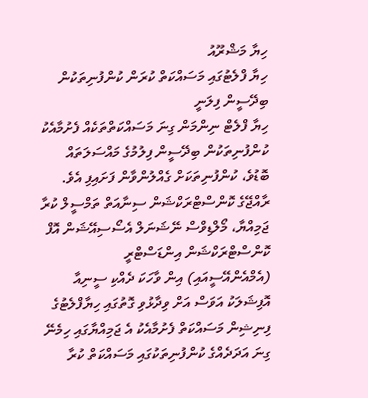ހިޔާ މަޝްރޫއު
ހިޔާ ފްލެޓުގައި މަސައްކަތް ކުރަން ކުންފުނިތަކުން ބިދޭސީން ފިލަނީ
ހިޔާ ފްލެޓް ނިންމަން ގިނަ މަސައްކަތްތަކެއް ފެށުމާއެކު ކުންފުނިތަކުން ބިދޭސީން ފިލުމުގެ މައްސަލަތައް ބޮޑުވެ، ކުންފުނިތަކަށް ގެއްލުންވާން ފަށައިފި އެވެ.
ރާއްޖޭގެ ކޮންސްޓްރަކްޝަން ސިނާއަތް ތަމްސީލް ކުރާ ޖަމިއްޔާ، މޯލްޑިވްސް ނޭޝަނަލް އެސޯސިއޭޝަން އޮފް ކޮންސްޓްރަކްޝަން އިންޑަސްޓްރީ (އެމްއެންއޭސީއައި) އިން ވާހަކަ ދެއްކި ސީނިއާ އޮފިޝަލަކު އަވަސް އަށް ވިދާޅުވި ގޮތުގައި ހިޔާފްލެޓުގެ ފިނިޝިން މަސައްކަތް ފެށުމާއެކު އެ ޖަމިއްޔާގައި ހިމެނޭ ގިނަ އަދަދެއްގެ ކުންފުނިތަކުގައި މަސައްކަތް ކުރާ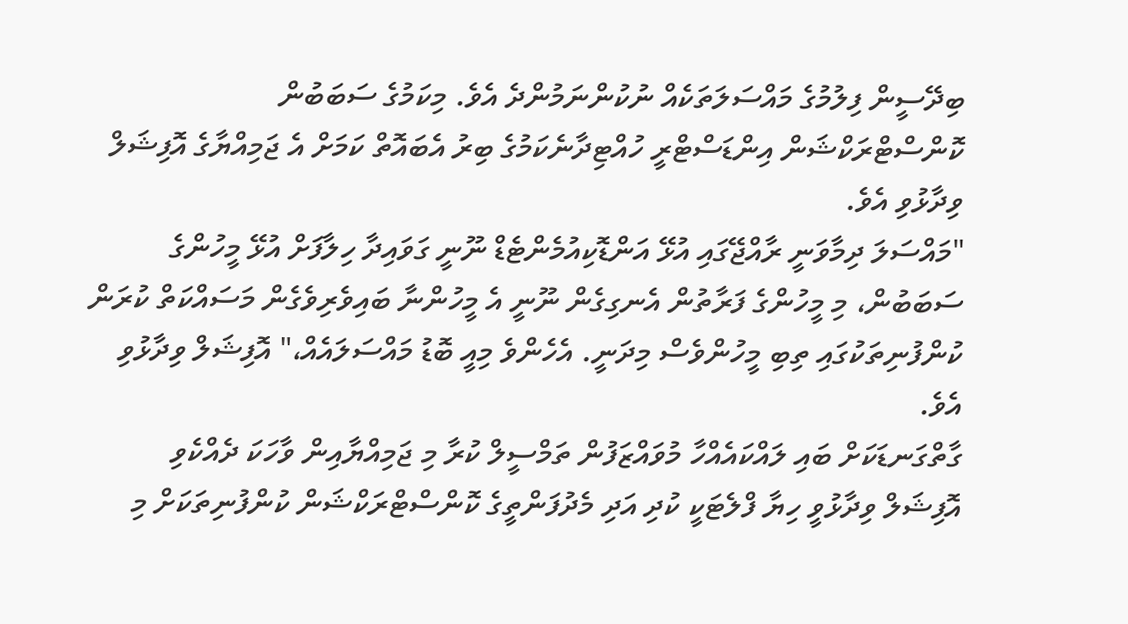ބިދޭސީން ފިލުމުގެ މައްސަލަތަކެއް ނުކުންނަމުންދެ އެވެ. މިކަމުގެ ސަބަބުން ކޮންސްޓްރަކްޝަން އިންޑަސްޓްރީ ހުއްޓިދާނެކަމުގެ ބިރު އެބައޮތް ކަމަށް އެ ޖަމިއްޔާގެ އޮފިޝަލް ވިދާޅުވި އެވެ.
"މައްސަލަ ދިމާވަނީ ރާއްޖޭގައި އުޅޭ އަންޑޮކިއުމެންޓެޑް ނޫނީ ގަވައިދާ ހިލާފަށް އުޅޭ މީހުންގެ ސަބަބުން، މި މީހުންގެ ފަރާތުން އެނގިގެން ނޫނީ އެ މީހުންނާ ބައިވެރިވެގެން މަސައްކަތް ކުރަން ކުންފުނިތަކުގައި ތިބި މީހުންވެސް މިދަނީ. އެހެންވެ މިއީ ބޮޑު މައްސަލައެއް،" އޮފިޝަލް ވިދާޅުވި އެވެ.
ގާތްގަނޑަކަށް ބައި ލައްކައެއްހާ މުވައްޒަފުން ތަމްސީލް ކުރާ މި ޖަމިއްޔާއިން ވާހަކަ ދެއްކެވި އޮފިޝަލް ވިދާޅުވީ ހިޔާ ފްލެޓަކީ ކުދި އަދި މެދުފަންތީގެ ކޮންސްޓްރަކްޝަން ކުންފުނިތަކަށް މި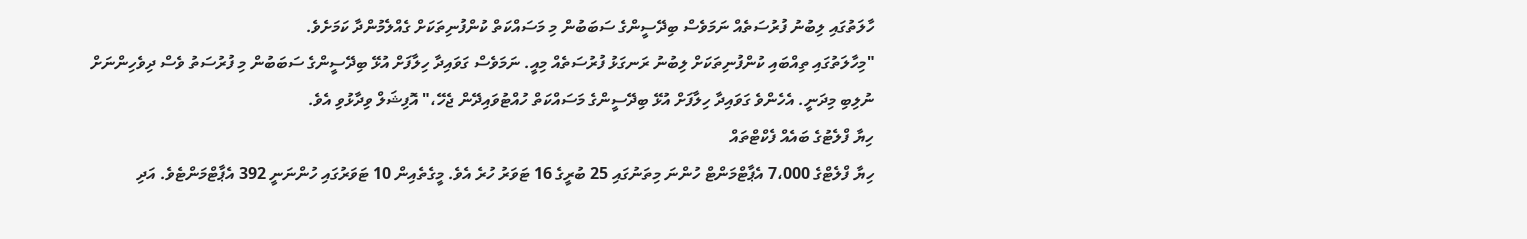ހާލަތުގައި ލިބުނު ފުރުސަތެއް ނަމަވެސް ބިދޭސީންގެ ސަބަބުން މި މަސައްކަތް ކުންފުނިތަކަށް ގެއްލެމުންދާ ކަމަށެވެ.
"މިހާލަތުގައި ތިއްބައި ކުންފުނިތަކަށް ލިބުނު ރަނގަޅު ފުރުސަތެއް މިއީ. ނަމަވެސް ގަވައިދާ ހިލާފަށް އުޅޭ ބިދޭސީންގެ ސަބަބުން މި ފުރުސަތު ވެސް ދިވެހިންނަށް ނުލިބި މިދަނީ. އެހެންވެ ގަވައިދާ ހިލާފަށް އުޅޭ ބިދޭސީންގެ މަސައްކަތް ހުއްޓުވައިދޭން ޖެހޭ،" އޮފިޝަލް ވިދާޅުވި އެވެ.
ހިޔާ ފްލެޓުގެ ބައެއް ފެކްޓްތައް
ހިޔާ ފްލެޓްގެ 7،000 އެޕާޓްމަންޓް ހުންނަ މިތަނުގައި 25 ބުރީގެ 16 ޓަވަރު ހުރެ އެވެ. މީގެތެއިން 10 ޓަވަރުގައި ހުންނަނީ 392 އެޕާޓްމަންޓެވެ. އަދި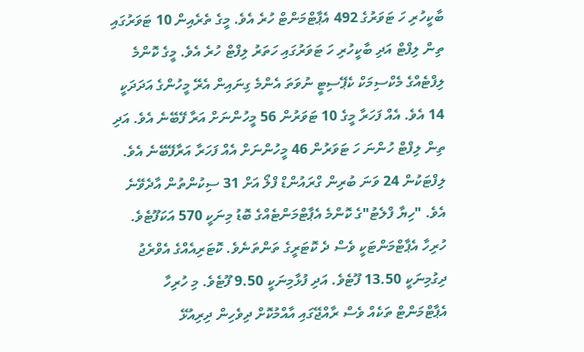ބާކީހުރި ހަ ޓަވަރުގެ 492 އެޕާޓްމަންޓް ހުރެ އެވެ. މީގެ ތެރެއިން 10 ޓަވަރުގައި ތިން ލިފްޓް އަދި ބާކީހުރި ހަ ޓަވަރުގައި ހަތަރު ލިފްޓް ހުރެ އެވެ. މީގެ ކޮންމެ ލިފްޓެއްގެ މެކްސިމަކް ކެޕޭސިޓީ ނުވަތަ އެންމެ ގިނައިން އެރޭ މީހުންގެ އަދަދަކީ 14 އެވެ. އެއް ފަހަރާ މީގެ 10 ޓަވަރުން 56 މީހުންނަށް އަރާ ފޭބޭނެ އެވެ. އަދި ތިން ލިފްޓް ހުންނަ ހަ ޓަވަރުން 46 މީހުންނަށް އެއް ފަހަރާ އަރާފޭބޭނެ އެވެ. ލިފްޓަކުން 24 ވަނަ ބުރިން ގްރައުންޑް ފްލޯ އަށް 31 ސިކުންތުން އާދެވޭނެ އެވެ. "ހިޔާ ފްލެޓު"ގެ ކޮންމެ އެޕާޓްމަންޓެއްގެ ބޮޑު މިނަކީ 570 އަކަފޫޓެވެ. ހުރިހާ އެޕާޓްމަންޓަކީ ވެސް ދެ ކޮޓަރީގެ ތަންތަނެވެ. ކޮޓަރިއެއްގެ އެވްރެޖު ދިގުމިނަކީ 13.50 ފޫޓެވެ. އަދި ފުޅާމިނަކީ 9.50 ފޫޓެވެ. މި ހުރިހާ އެޕާޓްމަންޓް ތަކެއް ވެސް ރާއްޖޭގައި އާއްމުކޮށް ދިވެހިން ދިރިއުޅޭ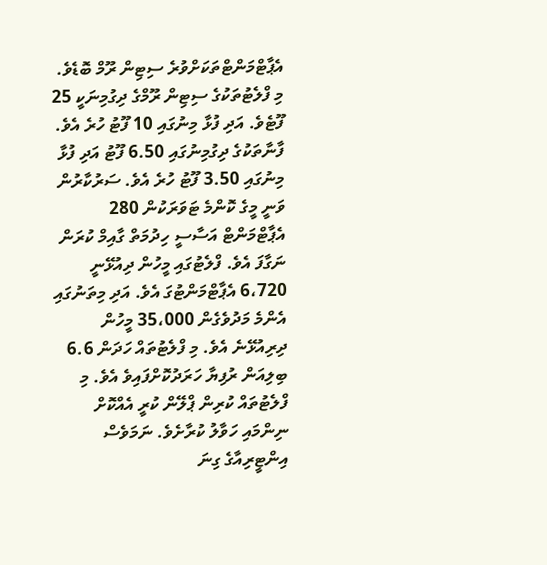އެޕާޓްމަންޓްތަކަށްވުރެ ސިޓިން ރޫމް ބޮޑެވެ. މި ފްލެޓުތަކުގެ ސިޓިން ރޫމްގެ ދިގުމިނަކީ 25 ފޫޓެވެ. އަދި ފުޅާ މިނުގައި 10 ފޫޓު ހުރެ އެވެ. ފާނާތަކުގެ ދިގުމިނުގައި 6.50 ފޫޓު އަދި ފުޅާ މިނުގައި 3.50 ފޫޓު ހުރެ އެވެ. ސަރުކާރުން ވަނީ މީގެ ކޮންމެ ޓަވަރަކުން 280 އެޕާޓްމަންޓް އަސާސީ ހިދުމަތް ގާއިމް ކުރަން ނަގާފަ އެވެ. ފްލެޓުގައި މީހުން ދިއުޅޭނީ 6،720 އެޕާޓްމަންޓުގަ އެވެ. އަދި މިތަނުގައި އެންމެ މަދުވެގެން 35،000 މީހުން ދިރިއުޅޭނެ އެވެ. މި ފްލެޓުތައް ހަދަން 6.6 ބިލިއަން ރުފިޔާ ހަރަދުކޮށްފައިވެ އެވެ. މި ފްލެޓުތައް ކުރިން ޕްލޭން ކުރީ އެއްކޮށް ނިންމައި ހަވާލު ކުރާށެވެ. ނަމަވެސް އިންޓީރިއާގެ ގިނަ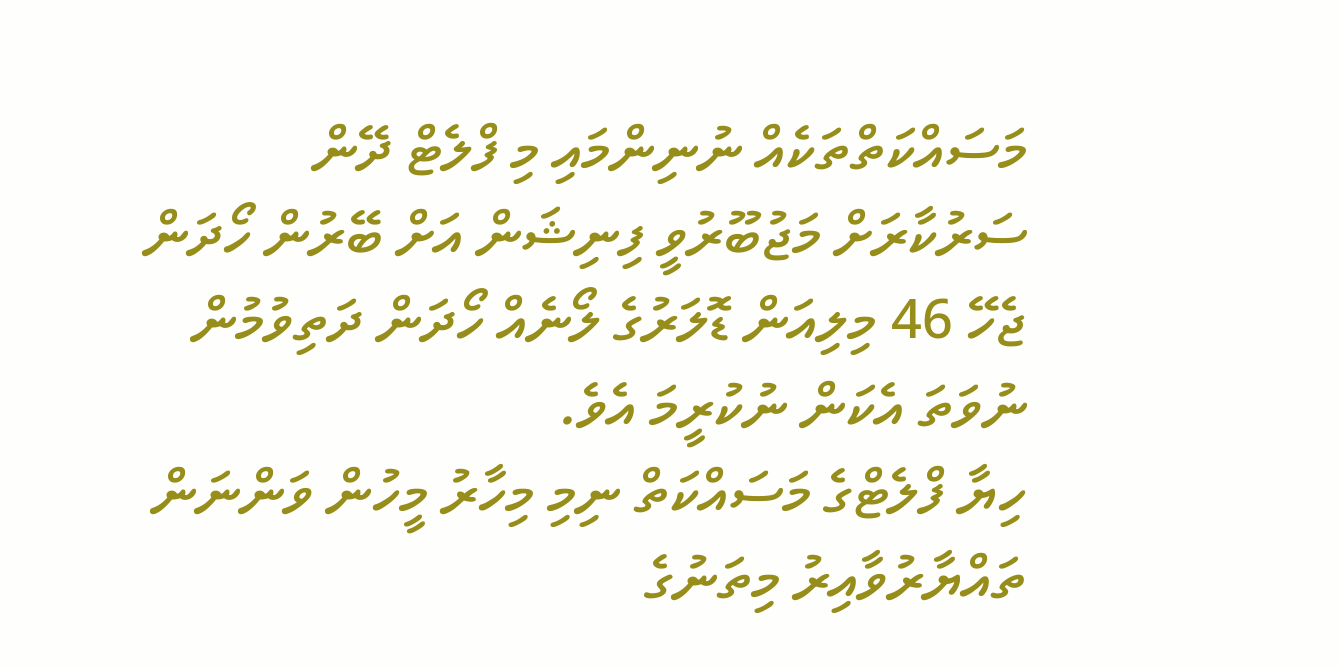މަސައްކަތްތަކެއް ނުނިންމައި މި ފްލެޓް ދޭން ސަރުކާރަށް މަޖުބޫރުވީ ފިނިޝަން އަށް ބޭރުން ހޯދަން ޖެހޭ 46 މިލިއަން ޑޮލަރުގެ ލޯނެއް ހޯދަން ދަތިވުމުން ނުވަތަ އެކަން ނުކުރީމަ އެވެ.
ހިޔާ ފްލެޓްގެ މަސައްކަތް ނިމި މިހާރު މީހުން ވަންނަން ތައްޔާރުވާއިރު މިތަނުގެ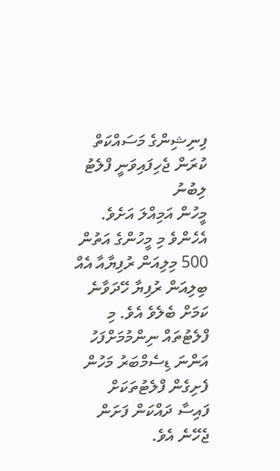ފިނިޝިންގެ މަސައްކަތް ކުރަން ޖެހިފައިވަނީ ފްލެޓު ލިބުނު
މީހުން އަމިއްލަ އަށެވެ. އެހެންވެ މި މީހުންގެ އަތުން 500 މިލިއަން ރުފިޔާއާ އެއް ބިލިއަން ރުފިޔާ ހޭދަވާނެ ކަމަށް ބެލެވެ އެވެ. މި ފްލެޓުތައް ނިންމުމަށްފަހު އަންނަ ޑިސެމްބަރު މަހުން ފެށިގެން ފްލެޓުތަކަށް ފައިސާ ދައްކަން ފަށަން ޖެހޭނެ އެވެ.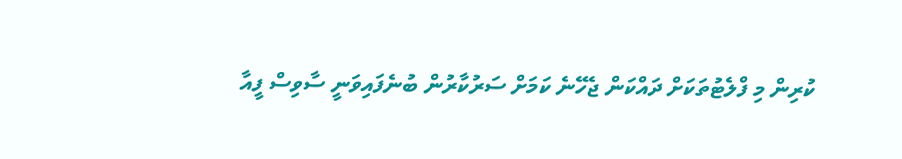ކުރިން މި ފްލެޓުތަކަށް ދައްކަން ޖެހޭނެ ކަމަށް ސަރުކާރުން ބުނެފައިވަނީ ސާވިސް ފީއާ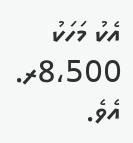އެކު މަހަކު 8،500ރ. އެވެ.